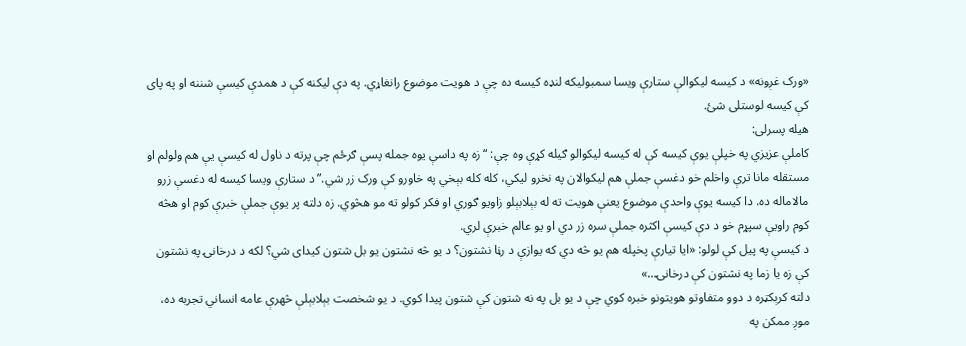«ورک غږونه» د کیسه لیکوالې ستارې ویسا سمبولیکه لنډه کیسه ده چې د هویت موضوع رانغاړي. په دې لیکنه کې د همدې کیسې شننه او په پای کې کیسه لوستلی شئ.
هیله پسرلی:
کاملې عزیزي په خپلې یوې کیسه کې له کیسه لیکوالو ګیله کړې وه چې: “زه په داسې یوه جمله پسې ګرځم چې پرته د ناول له کیسې یې هم ولولم او مستقله مانا ترې واخلم خو دغسې جملې هم لیکوالان په نخرو لیکي، کله کله بېخي په خاورو کې ورک زر شي.” د ستارې ویسا کیسه له دغسې زرو مالاماله ده. دا کیسه یوې واحدې موضوع یعنې هویت ته له بېلابېلو زاویو ګوري او فکر کولو ته مو هڅوي. زه دلته پر یوې جملې خبرې کوم او هڅه کوم راویې سپړم خو د دې کیسې اکثره جملې سره زر دي او یو عالم خبرې لري.
د کیسې په پیل کې لولو: «ايا تيارې پخپله هم يو څه دي که يوازې د رڼا نشتون؟ د يو څه نشتون يو بل شتون کيدای شي؟ لکه د درخانۍ په نشتون کې زه يا زما په نشتون کې درخانۍ…»
دلته کرېکټره د دوو متفاوتو هویتونو خبره کوي چې د یو بل په نه شتون کې شتون پیدا کوي. د یو شخصت بېلابېلې څهرې عامه انساني تجربه ده، موږ ممکن په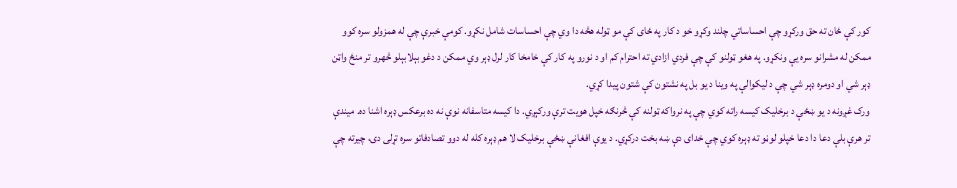کور کې ځان ته حق ورکړو چې احساساتي چلند وکړو خو د کار په ځای کې مو ټوله هڅه دا وي چې احساسات شامل نکړو. کومې خبرې چې له همزولو سره کوو ممکن له مشرانو سره یې ونکړو. په هغو ټولنو کې چې فردي ازادي ته احترام کم او د نورو په کار کې خامخا کار لرل ډېر وي ممکن د دغو بېلابېلو څهرو تر منځ واټن ډېر شي او دومره ډېر شي چې د لیکوالې په وینا د یو بل په نشتون کې شتون پیدا کړي.
ورک غږونه د یو ښځې د برخلیک کیسه راته کوي چې په نرواکه ټولنه کې څرنګه خپل هویت ترې ورکېږي. دا کیسه متاسفانه نوې نه ده برعکس ډېره اشنا ده. میندې تر هرې بلې دعا دا دعا خپلو لوڼو ته ډېره کوي چې خدای دې ښه بخت درکړي. د یوې افغانې ښځې برخلیک لا هم ډېره کله له دوو تصادفاتو سره تړلی دی، چیرته چې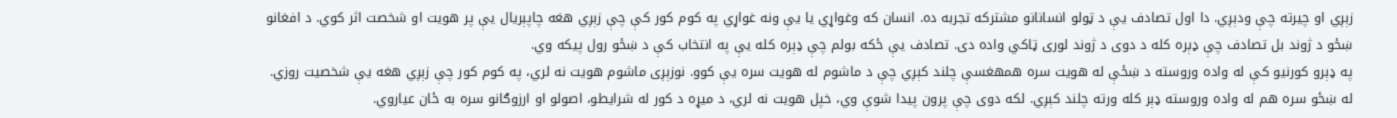زېږي او چیرته چې ودېږي. دا اول تصادف یې د ټولو انسانانو مشترکه تجربه ده. انسان که وغواړي یا یې ونه غواړي په کوم کور کې چې زېږي هغه چاپېریال یې پر هویت او شخصت اثر کوي. د افغانو ښځو د ژوند بل تصادف چې ډېره کله د دوی د ژوند لوری ټاکي واده دی. تصادف یې ځکه بولم چې ډېره کله یې په انتخاب کې د ښځو رول پیکه وي.
په ډېرو کورنیو کې له واده وروسته د ښځې له هویت سره همهغسې چلند کېږي چې د ماشوم له هویت سره یې کوو. نوزېږی ماشوم هویت نه لري، په کوم کور چې زېږي هغه یې شخصیت روزي. له ښځو سره هم له واده وروسته ډېر کله ورته چلند کېږي. لکه دوی چې پرون پیدا شوې وي، خپل هویت نه لري، د میړه د کور له شرایطو، اصولو او ارزوګانو سره به ځان عیاروي.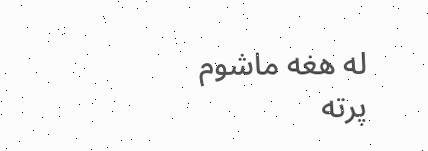له هغه ماشوم پرته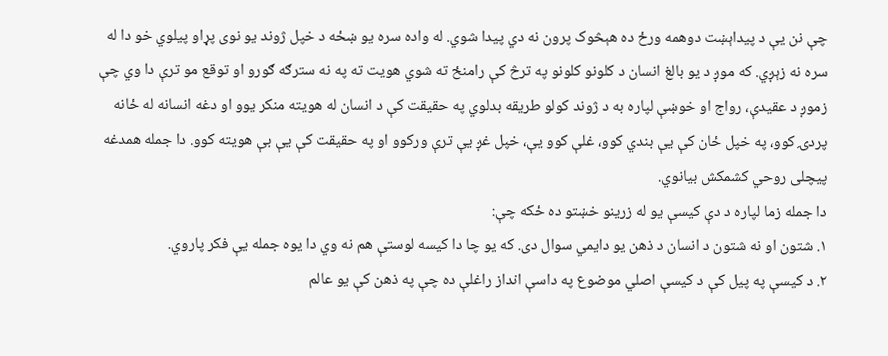چې نن یې د پیداېښت دوهمه ورځ ده هېڅوک پرون نه دي پیدا شوي. له واده سره یو ښځه د خپل ژوند یو نوی پړاو پیلوي خو دا له سره نه زېږي. که موږ د یو بالغ انسان د کلونو کلونو په ترڅ کې رامنځ ته شوي هویت ته په نه سترګه ګورو او توقع مو ترې دا وي چې زموږ د عقیدې، رواج او خوښې لپاره به د ژوند کولو طریقه بدلوي په حقیقت کې د انسان له هویته منکر یوو او دغه انسانه له ځانه پردۍ کوو، په خپل ځان کې یې بندي کوو، غلې کوو یې، خپل غږ یې ترې ورکوو او په حقیقت کې یې بې هویته کوو. دا جمله همدغه پیچلی روحي کشمکش بیانوي.
دا جمله زما لپاره د دې کیسې یو له زرینو خښتو ده ځکه چې:
۱. شتون او نه شتون د انسان د ذهن یو دایمي سوال دی. که یو چا دا کیسه لوستې هم نه وي دا یوه جمله یې فکر پاروي.
۲. د کیسې په پیل کې د کیسې اصلي موضوع په داسې انداز راغلې ده چې په ذهن کې یو عالم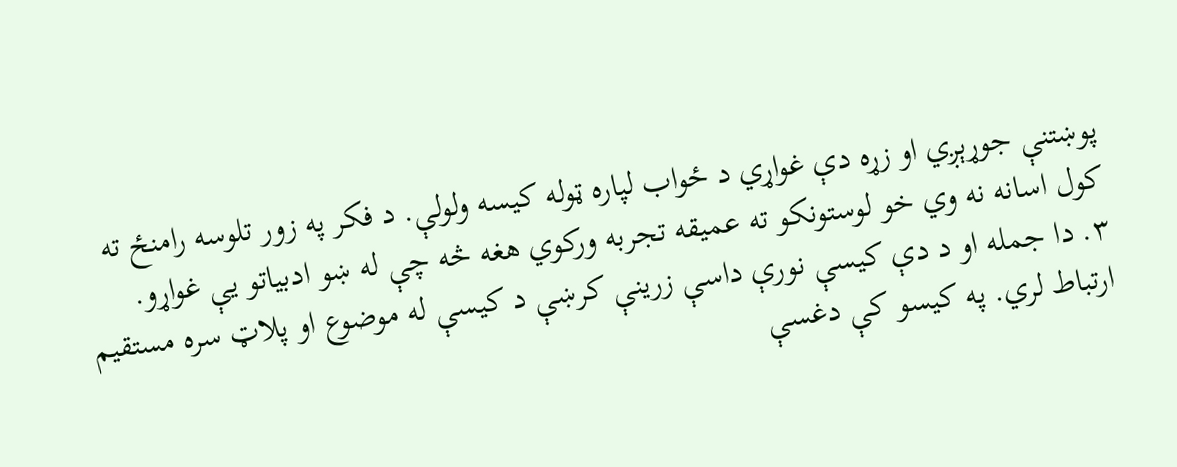پوښتنې جوړېږي او زړه دې غواړي د ځواب لپاره ټوله کیسه ولولې. د فکر په زور تلوسه رامنځ ته کول اسانه نه وي خو لوستونکو ته عمیقه تجربه ورکوي هغه څه چې له ښو ادبیاتو یې غواړو.
۳. دا جمله او د دې کیسې نورې داسې زرینې کرښې د کیسې له موضوع او پلاټ سره مستقیم ارتباط لري. په کیسو کې دغسې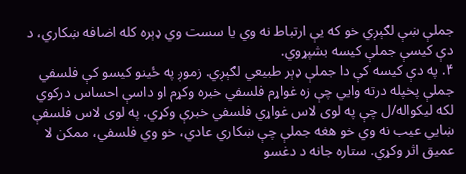جملې ښې لګېږي خو که یې ارتباط نه وي یا سست وي ډېره کله اضافه ښکاري، د دې کیسې جملې کیسه بشپړوي.
۴. په دې کیسه کې دا جملې ډېر طبیعي لګېږي. زموږ په ځینو کیسو کې فلسفي جملې پخپله درته وايي چې زه غواړم فلسفي خبره وکړم او داسې احساس درکوي لکه لیکواله/ل چې په لوی لاس غواړي فلسفي خبرې وکړي. په لوی لاس فلسفې ښايي عیب نه وي خو هغه جملې چې ښکاري عادي، خو وي فلسفي، ممکن لا عمیق اثر وکړي. ستاره جانه د دغسو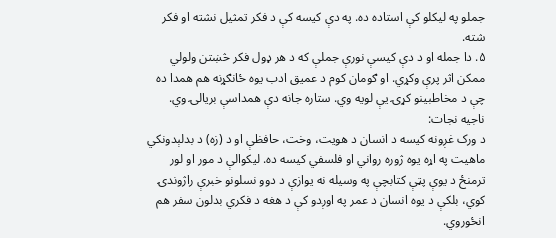جملو په لیکلو کې استاده ده. په دې کیسه کې د فکر تمثیل نشته او فکر شته.
۵. دا جمله او د دې کیسې نورې جملې که د هر ډول فکر څښتن ولولي ممکن اثر پرې وکړي. او ګومان کوم د عمیق ادب یوه ځانګړنه هم همدا ده چې د مخاطبینو کړۍ یې لویه وي. ستاره جانه دې همداسې بریالۍ وي.
ناجیه نجات:
د ورک غږونه کیسه د انسان د هویت، وخت، حافظې او د (زه) د بدلېدونکي ماهیت په اړه یوه ژوره رواني او فلسفي کیسه ده. لیکوالې د مور او لور ترمنځ د یوې پټې کتابچې په وسیله نه یوازې د دوو نسلونو خبرې راژوندۍ کوي، بلکې د یوه انسان د عمر په اوږدو کې د هغه د فکري بدلون سفر هم انځوروي.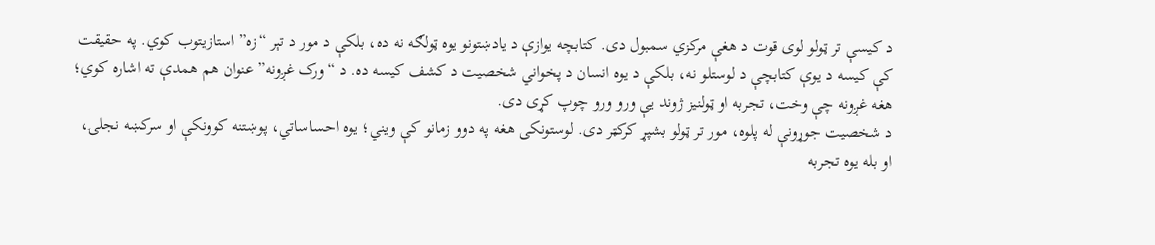د کیسې تر ټولو لوی قوت د هغې مرکزي سمبول دی. کتابچه یوازې د یادښتونو یوه ټولګه نه ده، بلکې د مور د تېر “زه” استازیتوب کوي. په حقیقت کې کیسه د یوې کتابچې د لوستلو نه، بلکې د یوه انسان د پخواني شخصیت د کشف کیسه ده. د “ورک غږونه” عنوان هم همدې ته اشاره کوي؛ هغه غږونه چې وخت، تجربه او ټولنیز ژوند یې ورو ورو چوپ کړی دی.
د شخصیت جوړونې له پلوه، مور تر ټولو بشپړ کرکټر دی. لوستونکی هغه په دوو زمانو کې ویني؛ یوه احساساتي، پوښتنه کوونکې او سرکښه نجلۍ، او بله یوه تجربه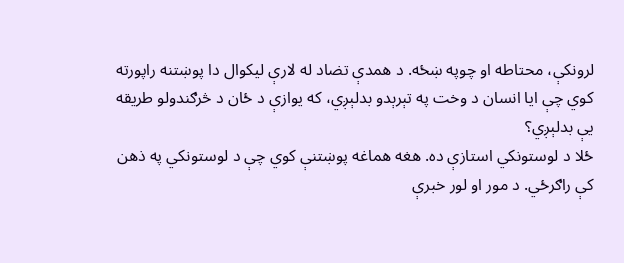لرونکې، محتاطه او چوپه ښځه. د همدې تضاد له لارې لیکوال دا پوښتنه راپورته کوي چې ایا انسان د وخت په تېرېدو بدلېږي، که یوازې د ځان د څرګندولو طریقه یې بدلېږي؟
ځلا د لوستونکي استازې ده. هغه هماغه پوښتنې کوي چې د لوستونکي په ذهن کې راګرځي. د مور او لور خبرې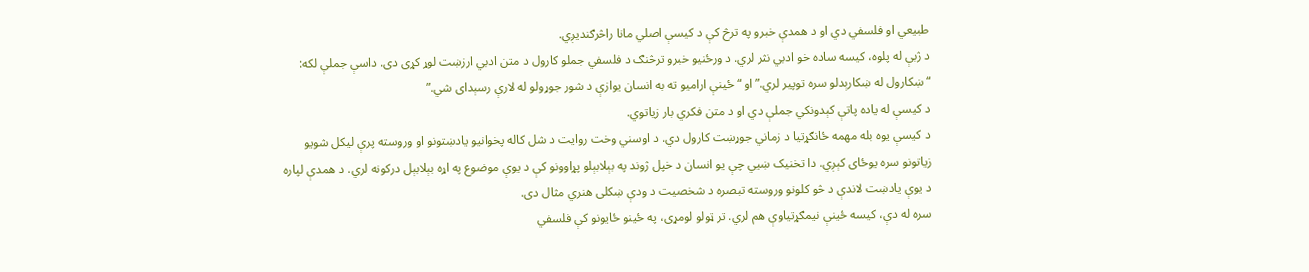طبیعي او فلسفي دي او د همدې خبرو په ترڅ کې د کیسې اصلي مانا راڅرګندیږي.
د ژبې له پلوه، کیسه ساده خو ادبي نثر لري. د ورځنیو خبرو ترڅنګ د فلسفي جملو کارول د متن ادبي ارزښت لوړ کړی دی. داسې جملې لکه: “ښکارول له ښکارېدلو سره توپیر لري.” او “ځینې ارامیو ته به انسان یوازې د شور جوړولو له لارې رسېدای شي.”
د کیسې له یاده پاتې کېدونکي جملې دي او د متن فکري بار زیاتوي.
د کیسې یوه بله مهمه ځانګړتیا د زماني جوړښت کارول دي. د اوسني وخت روایت د شل کاله پخوانیو یادښتونو او وروسته پرې لیکل شویو زیاتونو سره یوځای کېږي. دا تخنیک ښيي چې یو انسان د خپل ژوند په بېلابېلو پړاوونو کې د یوې موضوع په اړه بېلابېل درکونه لري. د همدې لپاره د یوې یادښت لاندې د څو کلونو وروسته تبصره د شخصیت د ودې ښکلی هنري مثال دی.
سره له دې، کیسه ځینې نیمګړتیاوې هم لري. تر ټولو لومړی، په ځینو ځایونو کې فلسفي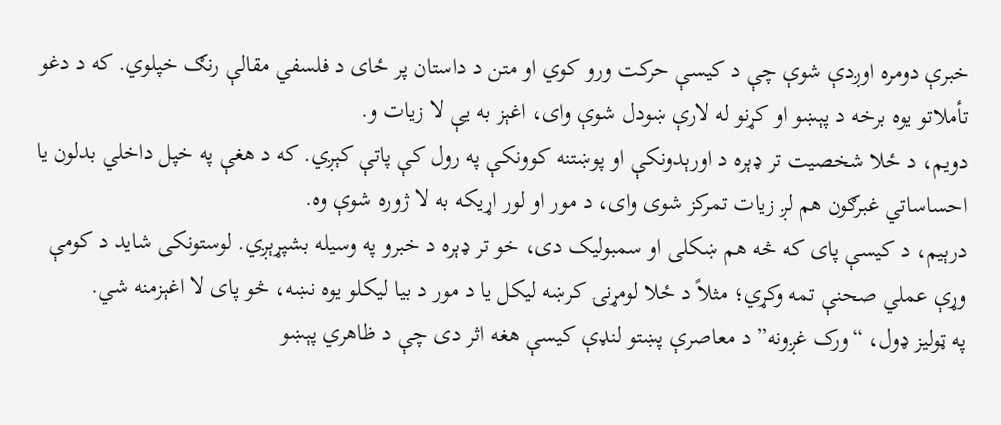خبرې دومره اوږدې شوې چې د کیسې حرکت ورو کوي او متن د داستان پر ځای د فلسفي مقالې رنګ خپلوي. که د دغو تأملاتو یوه برخه د پېښو او کړنو له لارې ښودل شوې وای، اغېز به یې لا زیات و.
دویم، د ځلا شخصیت تر ډېره د اورېدونکې او پوښتنه کوونکې په رول کې پاتې کېږي. که د هغې په خپل داخلي بدلون یا احساساتي غبرګون هم لږ زیات تمرکز شوی وای، د مور او لور اړیکه به لا ژوره شوې وه.
درېیم، د کیسې پای که څه هم ښکلی او سمبولیک دی، خو تر ډېره د خبرو په وسیله بشپړېږي. لوستونکی شاید د کومې وړې عملي صحنې تمه وکړي؛ مثلاً د ځلا لومړنۍ کرښه لیکل یا د مور د بیا لیکلو یوه نښه، څو پای لا اغېزمنه شي.
په ټولیز ډول، “ورک غږونه” د معاصرې پښتو لنډې کیسې هغه اثر دی چې د ظاهري پېښو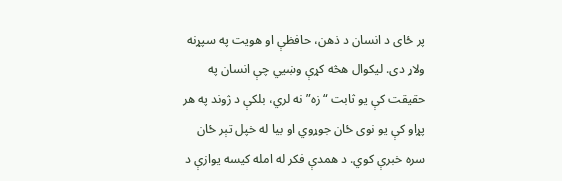پر ځای د انسان د ذهن، حافظې او هویت په سپړنه ولاړ دی. لیکوال هڅه کړې وښيي چې انسان په حقیقت کې یو ثابت “زه” نه لري، بلکې د ژوند په هر پړاو کې یو نوی ځان جوړوي او بیا له خپل تېر ځان سره خبرې کوي. د همدې فکر له امله کیسه یوازې د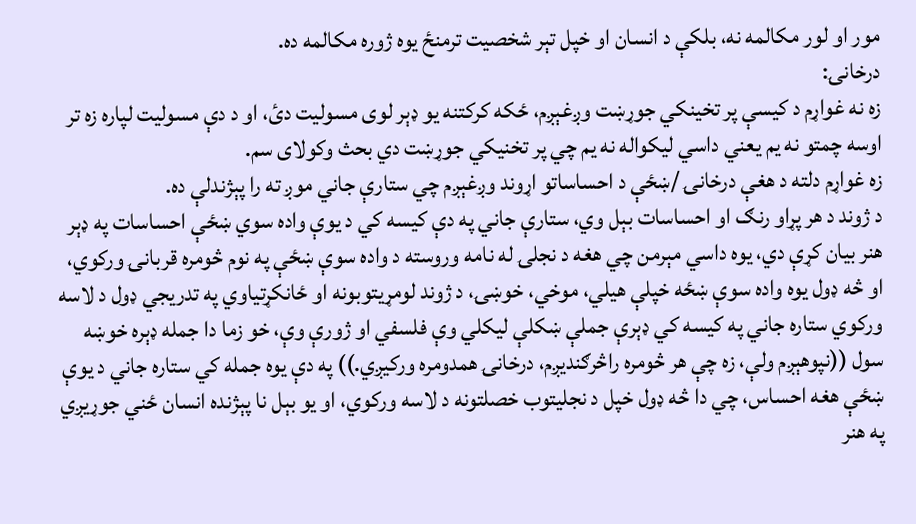مور او لور مکالمه نه، بلکې د انسان او خپل تېر شخصیت ترمنځ یوه ژوره مکالمه ده.
درخانۍ:
زه نه غواړم د کیسې پر تخینکي جوړښت وږغېږم، ځکه کرکتنه یو ډېر لوی مسولیت دئ، او د دې مسولیت لپاره زه تر اوسه چمتو نه یم یعني داسي لیکواله نه یم چي پر تخنیکي جوړښت دي بحث وکولای سم.
زه غواړم دلته د هغې درخانۍ /ښځې د احساساتو اړوند وږغېږم چي ستارې جاني موږ ته را پېژندلې ده.
د ژوند د هر پړاو رنګ او احساسات بېل وي، ستارې جاني په دې کیسه کي د یوې واده سوي ښځې احساسات په ډېر هنر بیان کړې دي، یوه داسي مېرمن چي هغه د نجلۍ له نامه وروسته د واده سوې ښځې په نوم څومره قربانۍ ورکوي، او څه ډول یوه واده سوې ښځه خپلې هیلي، موخي، خوښۍ، د ژوند لومړیتوبونه او ځانکړتیاوي په تدریجي ډول د لاسه ورکوي ستاره جاني په کیسه کي ډېرې جملې ښکلې لیکلي وې فلسفي او ژورې وې، خو زما دا جمله ډېره خوښه سول ((نپوهېږم ولې، زه چې هر څومره راڅرګنديږم، درخانۍ همدومره ورکيږي.)) په دې یوه جمله کي ستاره جاني د یوې ښځې هغه احساس، چي دا څه ډول خپل د نجلیتوب خصلتونه د لاسه ورکوي، او یو بېل نا پېژنده انسان ځني جوړیږي په هنر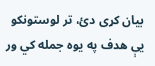بیان کړی دئ، تر لوستونکو یې هدف په یوه جمله کي ور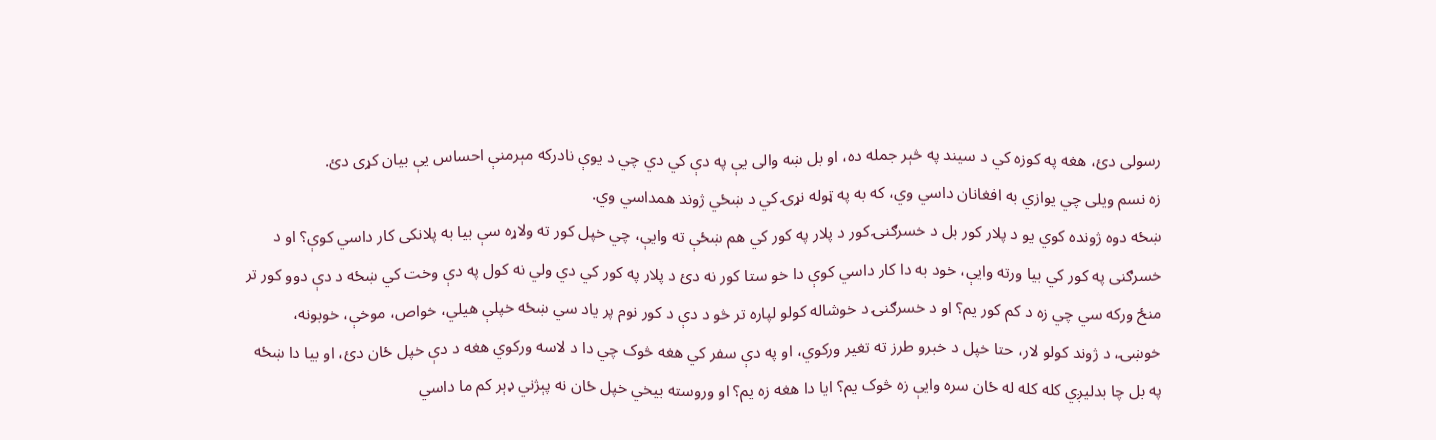رسولی دئ، هغه په کوزه کي د سیند په څېر جمله ده، او بل ښه والی یې په دې کي دي چي د یوې نادرکه مېرمنې احساس یې بیان کړی دئ.
زه نسم ویلی چي یوازي به افغانان داسي وي، که به په ټوله نړۍ کي د ښځي ژوند همداسي وي.
ښځه دوه ژونده کوي یو د پلار کور بل د خسرګنۍ کور د پلار په کور کي هم ښځې ته وایې، چي خپل کور ته ولاړه سې بیا به پلانکی کار داسي کوې؟ او د خسرګنی په کور کي بیا ورته وایې، خود به دا کار داسي کوې دا خو ستا کور نه دئ د پلار په کور کي دي ولي نه کول په دې وخت کي ښځه د دې دوو کور تر منځ ورکه سي چي زه د کم کور یم؟ او د خسرګنۍ د خوشاله کولو لپاره تر څو د دې د کور نوم پر یاد سي ښځه خپلې هیلي، خواص، موخې، خوبونه، خوښۍ، د ژوند کولو لار، حتا خپل د خبرو طرز ته تغیر ورکوي، او په دې سفر کي هغه څوک چي دا د لاسه ورکوي هغه د دې خپل ځان دئ، او بیا دا ښځه په بل چا بدلیږي کله کله له ځان سره وایې زه څوک یم؟ ایا دا هغه زه یم؟ او وروسته بیخي خپل ځان نه پېژني ډېر کم ما داسي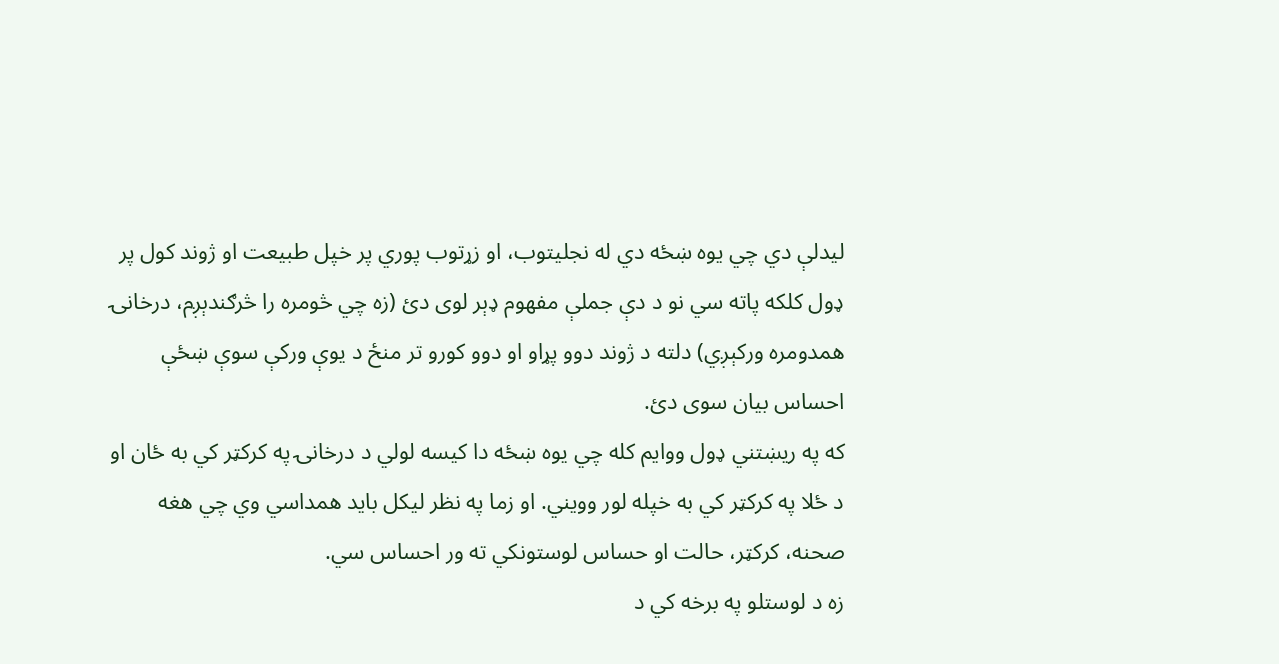لیدلې دي چي یوه ښځه دي له نجلیتوب، او زړتوب پوري پر خپل طبیعت او ژوند کول پر ډول کلکه پاته سي نو د دې جملې مفهوم ډېر لوی دئ (زه چي څومره را څرګندېږم، درخانۍ همدومره ورکېږي) دلته د ژوند دوو پړاو او دوو کورو تر منځ د یوې ورکې سوې ښځې احساس بیان سوی دئ.
که په ریښتني ډول ووایم کله چي یوه ښځه دا کیسه لولي د درخانۍ په کرکټر کي به ځان او د ځلا په کرکټر کي به خپله لور وویني. او زما په نظر لیکل باید همداسي وي چي هغه صحنه، کرکټر، حالت او حساس لوستونکي ته ور احساس سي.
زه د لوستلو په برخه کي د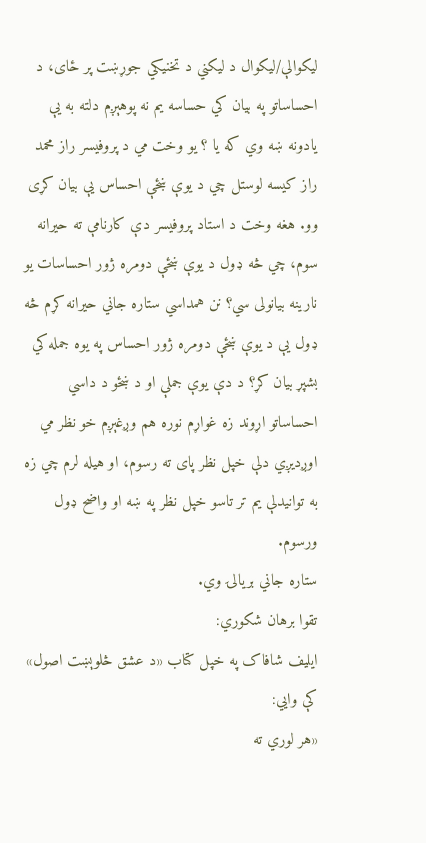لیکوالې/لیکوال د لیکني د تخنیکي جوړښت پر ځای، د احساساتو په بیان کي حساسه یم نه پوهېږم دلته به یې یادونه ښه وي که یا ؟ یو وخت مي د پروفیسر راز محمد راز کیسه لوستل چي د یوې ښځې احساس یې بیان کړی وو. هغه وخت د استاد پروفیسر دې کارنامې ته حیرانه سوم، چي څه ډول د یوې ښځې دومره ژور احساسات یو نارینه بیانولی سي؟ نن همداسي ستاره جاني حیرانه کړم څه ډول یې د یوې ښځې دومره ژور احساس په یوه جمله کي بشپړ بیان کړ؟ د دې یوې جملې او د ښځو د داسي احساساتو اړوند زه غواړم نوره هم وږغېږم خو نظر مي اوږدیږي دلې خپل نظر پای ته رسوم، او هیله لرم چي زه به توانیدلې یم تر تاسو خپل نظر په ښه او واضح ډول ورسوم.
ستاره جاني بریالۍ وي.
تقوا برهان شکوري:
ايليف شافاک په خپل کتاب «د عشق څلوېښت اصول» کې وايي:
«هر لوري ته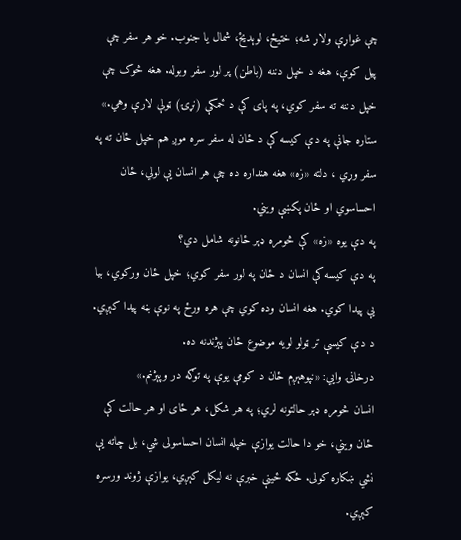چې غواړې ولاړ شه؛ ختیځ، لوېدیځ، شمال یا جنوب. خو هر سفر چې پیل کوې، هغه د خپل دننه (باطن) پر لور سفر وبوله. هغه څوک چې خپل دننه ته سفر کوي، په پای کې د ځمکې (نړۍ) ټولې لارې وهي.»
ستاره جانې په دې کیسه کې د ځان له سفر سره موږ هم خپل ځان ته په سفر وړي ، دلته «زه» هغه هنداره ده چې هر انسان یې لولي، ځان احساسوي او ځان پکښې ویني.
په دې یوه «زه» کې څومره ډېر ځانونه شامل دي؟
په دې کیسه کې انسان د ځان په لور سفر کوي؛ خپل ځان ورکوي، بیا یې پیدا کوي. هغه انسان وده کوي چې هره ورځ په نوې بڼه پیدا کېږي. د دې کیسې تر ټولو لویه موضوع ځان پېژندنه ده.
درخانۍ وايي: «نپوهېږم ځان د کومې یوې په توګه در وپېژنم.»
انسان څومره ډېر حالتونه لري؛ په هر شکل، هر ځای او هر حالت کې ځان ویني، خو دا حالت یوازې خپله انسان احساسولی شي، بل چاته یې نشي ښکاره کولی. ځکه ځینې خبرې نه لیکل کېږي، یوازې ژوند ورسره کېږي.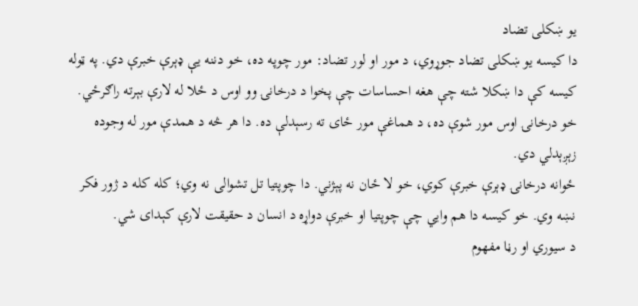یو ښکلی تضاد
دا کیسه یو ښکلی تضاد جوړوي، د مور او لور تضاد: مور چوپه ده، خو دننه یې ډېرې خبرې دي. په ټوله کیسه کې دا ښکلا شته چې هغه احساسات چې پخوا د درخانۍ وو اوس د ځلا له لارې بېرته راګرځي. خو درخانۍ اوس مور شوې ده، د هماغې مور ځای ته رسېدلې ده. دا هر څه د همدې مور له وجوده زېږېدلي دي.
ځوانه درخانۍ ډېرې خبرې کوي، خو لا ځان نه پېژني. دا چوپتیا تل تشوالی نه وي؛ کله کله د ژور فکر نښه وي. خو کیسه دا هم وايي چې چوپتیا او خبرې دواړه د انسان د حقیقت لارې کېدای شي.
د سیوري او رڼا مفهوم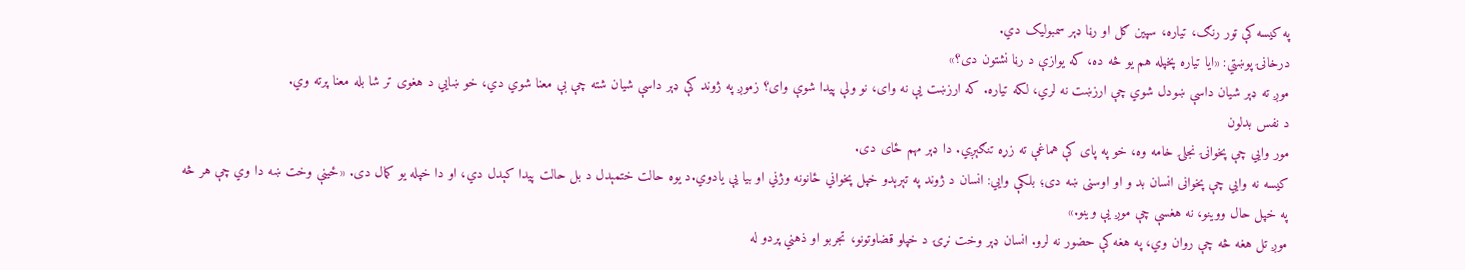په کیسه کې تور رنګ، تیاره، سپین ګل او رڼا ډېر سمبولیک دي.
درخانۍ پوښتي: «ایا تیاره پخپله هم یو څه ده، که یوازې د رڼا نشتون دی؟»
موږ ته ډېر شیان داسې ښودل شوي چې ارزښت نه لري، لکه تیاره. که ارزښت یې نه وای، نو ولې پیدا شوې وای؟ زموږ په ژوند کې ډېر داسې شیان شته چې بې معنا شوي دي، خو ښايي د هغوی تر شا بله معنا پرته وي.
د نفس بدلون
مور وايي چې پخوانۍ نجلۍ خامه وه، خو په پای کې هماغې ته زړه تنګېږي. دا ډېر مهم ځای دی.
کیسه نه وايي چې پخوانی انسان بد و او اوسنی ښه دی؛ بلکې وايي: انسان د ژوند په تېرېدو خپل پخواني ځانونه وژني او بیا یې یادوي.د یوه حالت ختمېدل د بل حالت پیدا کېدل دي، او دا خپله یو کمال دی. «ځینې وخت ښه دا وي چې هر څه په خپل حال ووینو، نه هغسې چې موږ یې وینو.»
موږ تل هغه څه چې روان وي، په هغه کې حضور نه لرو. انسان ډېر وخت نړۍ د خپلو قضاوتونو، تجربو او ذهني پردو له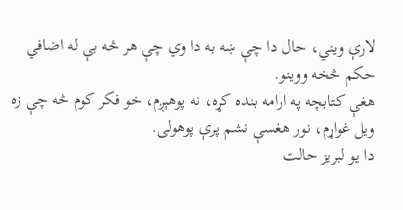لارې ویني، حال دا چې ښه به دا وي چې هر څه بې له اضافي حکم څخه ووینو.
هغې کتابچه په ارامه بنده کړه، نه پوهېږم، خو فکر کوم څه چې زه ویل غواړم، نور هغسې نشم پرې پوهولی.
دا یو لبریز حالت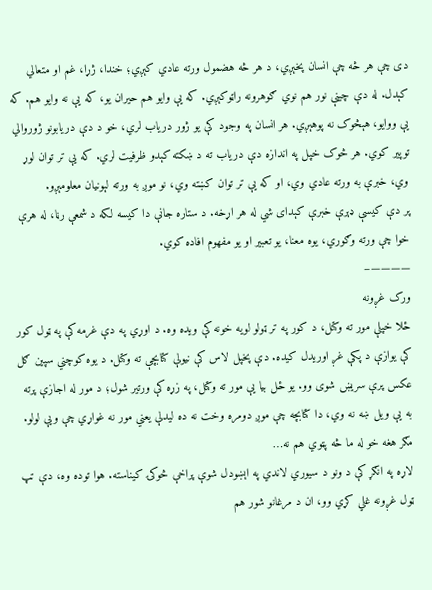دی چې هر څه چې انسان پخېږي، د هر څه هضمول ورته عادي کېږي؛ خندا، ژړا، غم او متعالي کېدل. له دې چینې نور هم نوي ګوهرونه راټوکېږي. که یې وایو هم حیران یو، که یې نه وایو هم. که یې ووایو، هېڅوک نه پوهېږي. هر انسان په وجود کې یو ژور دریاب لري، خو د دې دریابونو ژوروالي توپیر کوي. هر څوک خپل په اندازه دې دریاب ته د ښکته کېدو ظرفیت لري. که یې تر توان لوړ وي، خبرې به ورته عادي وي، او که یې تر توان کښته وي، نو موږ به ورته لېونیان معلومېږو.
پر دې کیسې ډېرې خبرې کېدای شي له هر اړخه. د ستاره جانې دا کیسه لکه د شمعې رڼا، له هرې خوا چې ورته وګوري، یوه معنا، یو تعبیر او یو مفهوم افاده کوي.
————–
ورک غږونه
ځلا خپلې مور ته وکتل، د کور په تر ټولو لويه خونه کې ويده وه. د اوړي په دې غرمه کې په ټول کور کې يوازې د پکې غږ اوريدل کيده. دې پخپل لاس کې نيولې کتابچې ته وکتل. د يوه کوچني سپين ګل عکس پرې سریښ شوی وو. يو ځل بیا یې مور ته وکتل، په زړه کې ورتير شول؛ د مور له اجازې پرته به یې ويل ښه نه وي، دا کتابچه چې موږ دومره وخت نه ده ليدلې یعني مور نه غواړي چې ويې لولو. مګر هغه خو له ما څه پټوي هم نه…
لاړه په انګړ کې د ونو د سيوري لاندي په اېښودل شوې پراخې څوکۍ کيناسته. هوا توده وه، دې تپ ټول غږونه غلي کړي وو، ان د مرغانو شور هم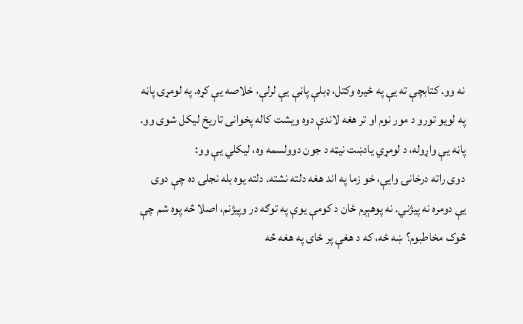نه وو. کتابچې ته یې په ځيره وکتل، ډبلې پاڼې یې لرلې، خلاصه یې کړه. په لومړۍ پاڼه په لويو تورو د مور نوم او تر هغه لاندې دوه ويشت کاله پخوانی تاريخ ليکل شوی وو. پاڼه یې واړوله، د لومړي يادښت نيټه د جون دوولسمه وه، ليکلي یې وو:
دوی راته درخانۍ وايې، خو زما په اند هغه دلته نشته. دلته يوه بله نجلۍ ده چې دوی یې دومره نه پيژني. نه پوهېږم ځان د کومې يوې په توګه در وپيژنم، اصلا څه پوه شم چې څوک مخاطبوم؟ ښه ځه، که د هغې پر ځای په هغه څه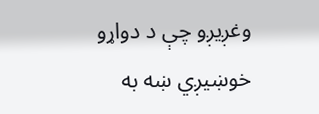وغږيږو چې د دواړو خوښيږي ښه به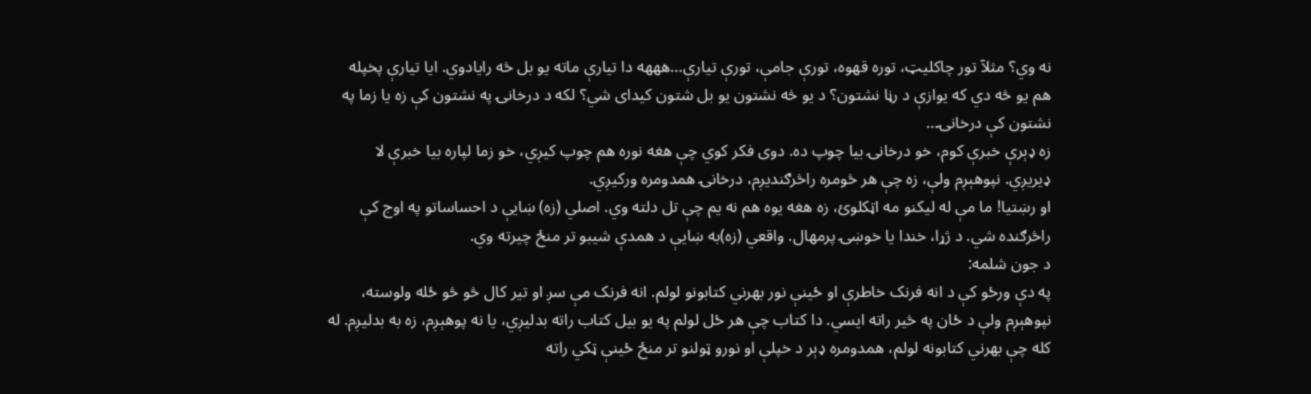نه وي؟ مثلآ تور چاکليټ، توره قهوه، تورې جامې، تورې تيارې…هههه دا تيارې ماته يو بل څه رايادوي. ايا تيارې پخپله هم يو څه دي که يوازې د رڼا نشتون؟ د يو څه نشتون يو بل شتون کيدای شي؟ لکه د درخانۍ په نشتون کې زه يا زما په نشتون کې درخانۍ…
زه ډېرې خبرې کوم، خو درخانۍ بیا چوپ ده. دوی فکر کوي چې هغه نوره هم چوپ کيږي، خو زما لپاره بیا خبرې لا ډيريږي. نپوهېږم ولې، زه چې هر څومره راڅرګنديږم، درخانۍ همدومره ورکيږي.
او رښتيا! ما مې له ليکنو مه اټکلوئ، زه هغه يوه هم نه يم چې تل دلته وي. اصلي (زه) ښایې د احساساتو په اوج کې راڅرګنده شي. د ژړا، خندا يا خوښۍ پرمهال. واقعي (زه)به ښایې د همدې شيبو تر منځ چیرته وي.
د جون شلمه:
په دې ورځو کې د انه فرنک خاطرې او ځينې نور بهرني کتابونو لولم. انه فرنک مې سږ او تير کال څو څو ځله ولوسته، نپوهېږم ولې د ځان په څیر راته ايسي. دا کتاب چې هر ځل لولم په يو بیل کتاب راته بدليږي، يا نه پوهېږم، زه به بدلیږم. له کله چې بهرني کتابونه لولم، همدومره ډېر د خپلې او نورو ټولنو تر منځ ځینې ټکي راته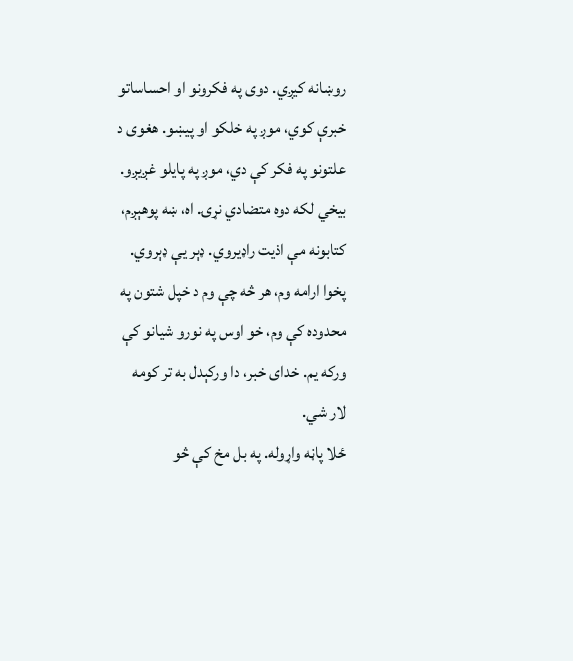روښانه کيږي. دوی په فکرونو او احساساتو خبرې کوي، موږ په خلکو او پیښو. هغوی د علتونو په فکر کې دي، موږ په پايلو غږیږو. بیخي لکه دوه متضادي نړۍ. اه، ښه پوهېږم، کتابونه مې اذيت راډیروي. ډېر یې ډېروي. پخوا ارامه وم، هر څه چې وم د خپل شتون په محدوده کې وم، خو اوس په نورو شيانو کې ورکه يم. خدای خبر، دا ورکېدل به تر کومه لار شي.
ځلا پاڼه واړوله. په بل مخ کې څو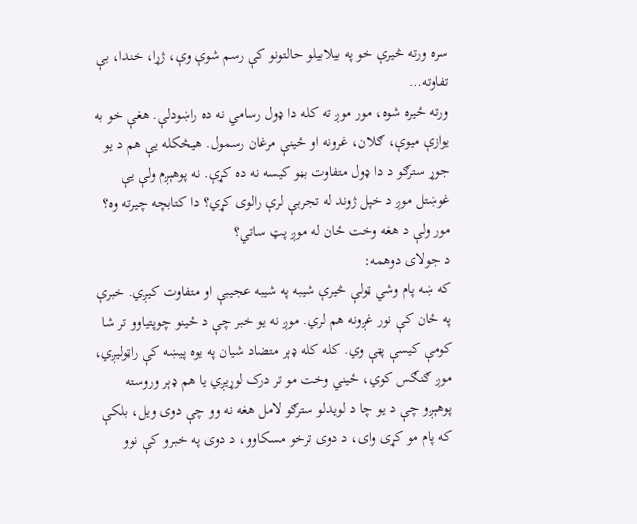سره ورته څیرې خو په بیلابیلو حالتونو کې رسم شوې وې، ژړا، خندا، بې تفاوته…
ورته ځيره شوه، مور موږ ته کله دا ډول رسامي نه ده راښودلې. هغې خو به يوازې ميوې، ګلان، غرونه او ځينې مرغان رسمول. هيڅکله يې هم د يو جوړ سترګو د دا ډول متفاوت بڼو کيسه نه ده کړې. نه پوهېږم ولې یې غوښتل موږ د خپل ژوند له تجربې لرې رالوی کړي؟ دا کتابچه چيرته وه؟ مور ولې د هغه وخت ځان له موږ پټ ساتي؟
د جولای دوهمه:
که ښه پام وشي ټولې څيرې شيبه په شيبه عجیبې او متفاوت کيږي. خبرې په ځان کې نور غږونه هم لري. موږ نه يو خبر چې د ځينو چوپتياوو تر شا کومې کیسې پټې وي. کله کله ډېر متضاد شيان په يوه پيښه کې راټوليږي، موږ ګنګس کوي، ځيني وخت مو تر درک لوړيږي يا هم ډېر وروسته پوهېږو چې د يو چا د لويدلو سترګو لامل هغه نه وو چې دوی ويل، بلکې که پام مو کړی وای، د دوی ترخو مسکاوو، د دوی په خبرو کې نوو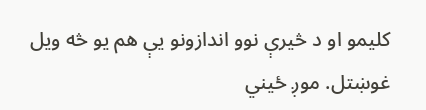کليمو او د څيرې نوو اندازونو یې هم يو څه ويل غوښتل. موږ ځيني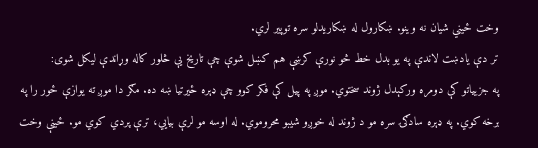وخت ځيني شيان نه وينو. ښکارول له ښکاريدلو سره توپير لري.
تر دې يادښت لاندې په يو بدل خط څو نورې کرښې هم کښل شوې چې تاريخ يې څلور کاله وړاندې ليکل شوی:
په جزيياتو کې دومره ورکېدل ژوند سختوي. موږ په پيل کې فکر کوو چې ډېره ځيرتيا ښه ده. مګر دا موږ ته يوازې ځور را په برخه کوي. په ډېره سادګۍ سره مو د ژوند له خوږو شيبو محروموي. له اوسه مو لرې بیايي، ترې پردي کوي مو. ځينې وخت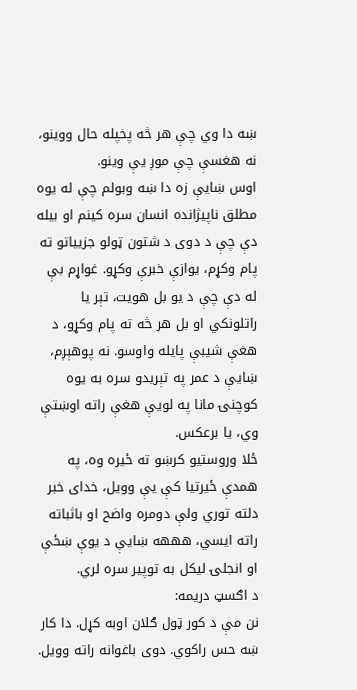ښه دا وي چې هر څه پخپله حال ووينو، نه هغسې چې موږ یې وينو.
اوس ښایې زه دا ښه وبولم چې له يوه مطلق ناپیژانده انسان سره کينم او بیله دې چې د دوی د شتون ټولو جزيياتو ته پام وکړم، يوازې خبرې وکړو. غواړم بې له دې چې د يو بل هويت، تېر يا راتلونکي او بل هر څه ته پام وکړو، د هغې شيبې پايله واوسو. نه پوهېږم، ښايې د عمر په تېريدو سره به يوه کوچنۍ مانا په لويې هغې راته اوښتې وي، يا برعکس.
ځلا وروستيو کرښو ته ځيره وه، په همدې ځيرتيا کې یې وويل، خدای خبر دلته توري ولې دومره واضح او باثباته راته ايسي، هههه ښایې د يوې ښځې او انجلۍ ليکل به توپیر سره لري.
د اګسټ دريمه:
نن مې د کور ټول ګلان اوبه کړل. دا کار ښه حس راکوي. دوی باغوانه راته وويل.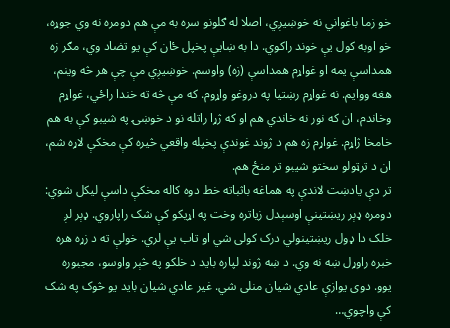خو زما باغواني نه خوښيږي، اصلا له ګلونو سره به مې هم دومره نه وي جوړه، خو اوبه کول یې خوند راکوي. دا به ښایې پخپل ځان کې يو تضاد وي، مګر زه همداسې يمه او غواړم همداسې (زه) واوسم. خوښيږي مې چې هر څه وينم، هغه ووايم. نه غواړم رښتيا په دروغو واړوم. که مې څه ته خندا راځي، غواړم وخاندم، ان که نور نه خاندي هم او که ژړا راتله نو د خوښۍ په شيبو کې به هم خامخا ژاړم. غواړم زه هم د ژوند غوندې پخپله واقعي څیره کې مخکې لاړه شم، ان د ترټولو سختو شیبو تر منځ هم.
تر دې يادښت لاندې په هماغه باثباته خط دوه کاله مخکې داسې ليکل شوي:
دومره ډېر ريښتينې اوسېدل زياتره وخت په اړيکو کې شک راپاروي. ډېر لږ خلک دا ډول ريښتينولي درک کولی شي او تاب يې لري. خولې ته د زړه هره خبره راوړل ښه نه وي. د ښه ژوند لپاره بايد د خلکو په څېر واوسو، مجبوره يوو. دوی يوازې عادي شيان منلی شي. غیر عادي شيان بايد يو څوک په شک کې واچوي…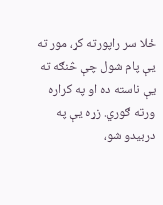ځلا سر راپورته کړ، مور ته یې پام شول چې څنګه ته یې ناسته ده او په کراره ورته ګوري. زړه یې په دربیدو شو،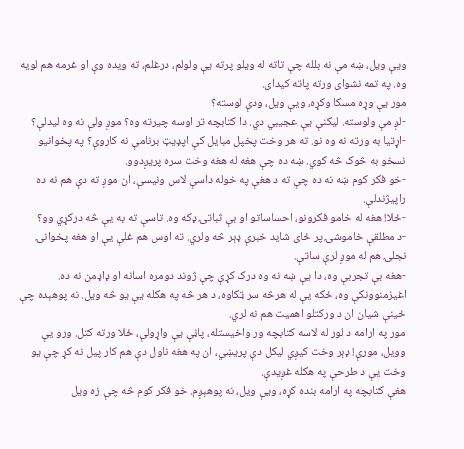ويې ويل، ښه مې نه بلله چې تاته له ويلو پرته یې ولولم، درغلم، ته ويده وې او غرمه هم لويه وه. په تمه نشوای ورته پاته کيدای.
مور یې وړه مسکا وکړه، ويې ويل، ودې لوسته؟
-لږ مې ولوسته. ليکنې یې عجيبي دي. دا کتابچه تر اوسه چیرته وه؟ موږ ولې نه وه ليدلې؟
-اړتيا به ورته نه وه نو. ته هر وخت پخپل مبايل کې اپډيټ برنامې نه کاروې؟ په پخوانيو نسخو به څوک څه کوي. ښه ده چې هغه له هغه وخت سره پريږدوو.
-خو فکر کوم ښه نه ده چې ته د هغې په خوله داسې لاس ونيسې، ان موږ ته دې هم نه ده راپيژندلې.
-ځلا! هغه له خامو فکرونو، احساساتو او بې ثباتۍ ډکه وه. تاسې ته به یې څه درکړي وو؟
-د مطلقې خاموشۍ پر ځای شايد خبرې ډېر څه ولري. ته اوس هم غلې یې او هغه پخوانۍ نجلۍ هم له موږ لرې ساتې.
-هغه بې تجربې وه، دا یې ښه نه وه درک کړې چې ژوند دومره اسانه او ډاډمن نه ده. اغيزمنوونکې وه، ځکه یې له هرڅه سر ټکاوه، د هر څه په هکله یې يو څه ويل. نه پوهېده چې ځينې شيان ان د ورکتلو اهميت هم نه لري.
مور په ارامه د لور له لاسه کتابچه ور واخيستله، پاڼې یې واړولې، ځلا ورته کتل. ورو یې وويل، مورې! ډېر وخت کیږي ليکل دې پريښي، ان په هغه ناول دې هم کار پيل نه کړ چې يو وخت یې د طرحې په هکله غږیدې.
هغې کتابچه په ارامه بنده کړه، ويې ويل، نه پوهېږم. خو فکر کوم څه چې زه ويل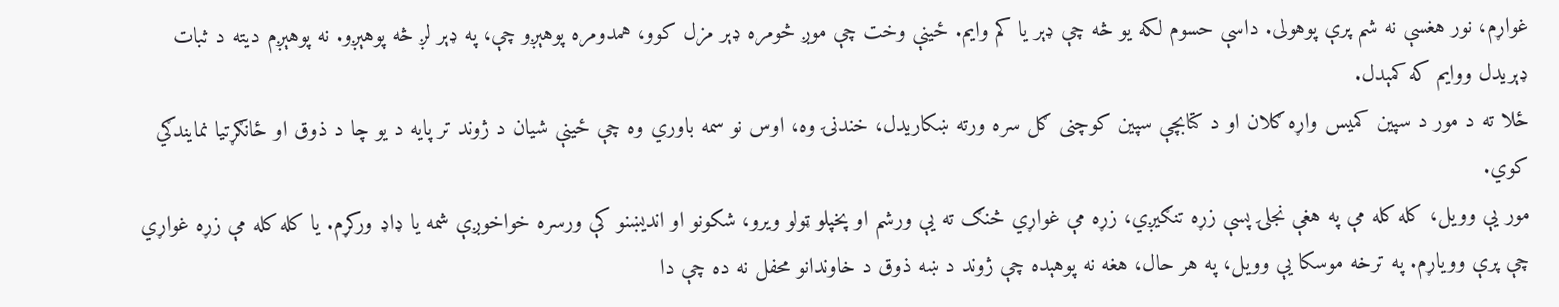غواړم، نور هغسې نه شم پرې پوهولی. داسې حسوم لکه يو څه چې ډېر يا کم وايم. ځينې وخت چې موږ څومره ډېر مزل کوو، همدومره پوهېږو چې، په ډېر لږ څه پوهېږو. نه پوهېږم ديته د ثبات ډېريدل ووايم که کمېدل.
ځلا ته د مور د سپين کميس واړه ګلان او د کتابچې سپين کوچنی ګل سره ورته ښکاريدل، خندنۍ وه، اوس نو سمه باوري وه چې ځينې شيان د ژوند تر پايه د يو چا د ذوق او ځانګړتيا نمايندګي کوي.
مور یې وويل، کله کله مې په هغې نجلۍ پسې زړه تنګيږي، زړه مې غواړي څنګ ته یې ورشم او پخپلو ټولو ويرو، شکونو او انديښنو کې ورسره خواخوږې شمه يا ډاډ ورکړم. يا کله کله مې زړه غواړي چې پرې ووياړم. په ترخه موسکا یې وويل، په هر حال، هغه نه پوهېده چې ژوند د ښه ذوق د خاوندانو محفل نه ده چې دا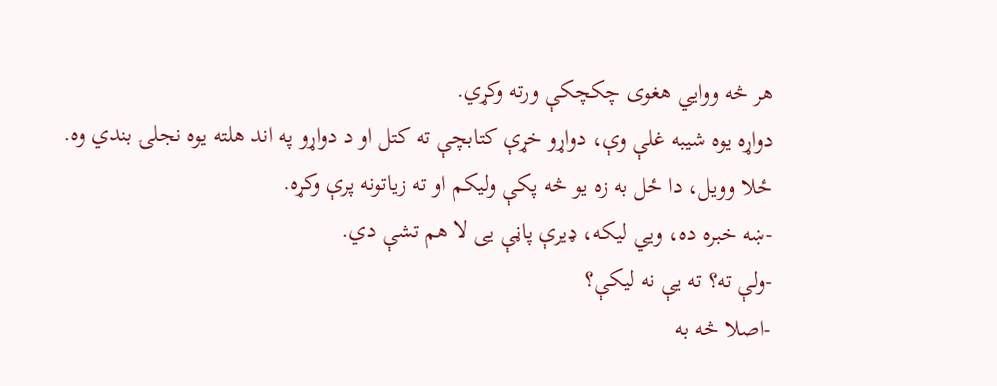هر څه ووايي هغوی چکچکې ورته وکړي.
دواړه يوه شيبه غلې وې، دواړو خړې کتابچې ته کتل او د دواړو په اند هلته يوه نجلۍ بندي وه.
ځلا وويل، دا ځل به زه يو څه پکې وليکم او ته زیاتونه پرې وکړه.
-ښه خبره ده، ويي ليکه، ډیرې پاڼې یی لا هم تشې دي.
-ولې ته؟ ته یې نه ليکې؟
-اصلا څه به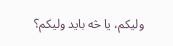وليکم، يا څه بايد وليکم؟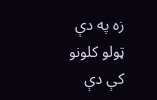زه په دې ټولو کلونو کې دې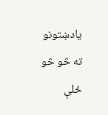يادښتونو ته څو څو ځلې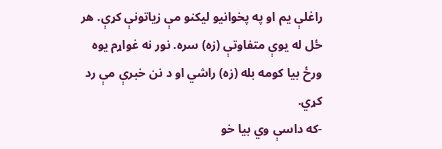راغلې يم او په پخوانيو ليکنو مې زياتونې کړې. هر ځل له يوې متفاوتې (زه) سره. نور نه غواړم يوه ورځ بیا کومه بله (زه) راشي او د نن خبرې مې رد کړي.
-که داسې وي بیا خو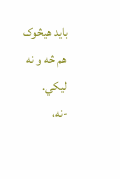بايد هيڅوک هم څه و نه ليکي.
-نه،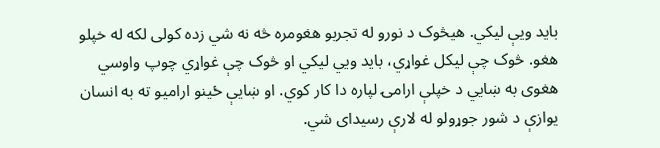بايد ويې ليکي. هيڅوک د نورو له تجربو هغومره څه نه شي زده کولی لکه له خپلو هغو. څوک چې ليکل غواړي، باید ويي ليکي او څوک چې غواړي چوپ واوسي هغوی به ښايي د خپلې ارامۍ لپاره دا کار کوي. او ښایې ځينو اراميو ته به انسان يوازې د شور جوړولو له لارې رسيدای شي.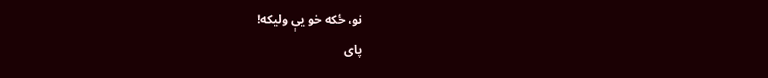نو، ځکه خو يې وليکه!
پای